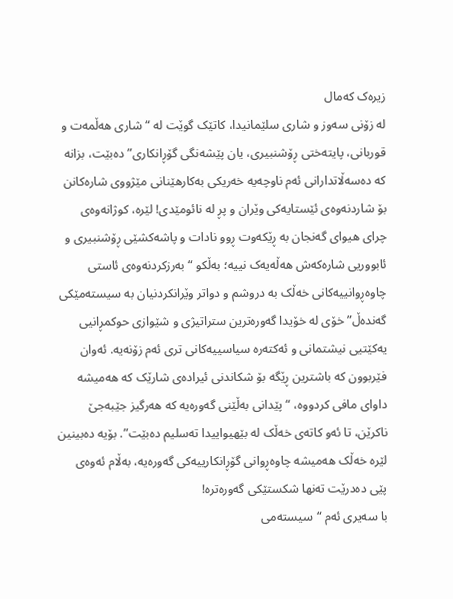زیرەک کەمال
لە زۆنی سەوز و شاری سلێمانیدا، کاتێک گوێت لە “شاری هەڵمەت و قوربانی، پایتەختی ڕۆشنبیری، یان پێشەنگی گۆڕانکاری” دەبێت، بزانە کە دەسەڵاتدارانی ئەم ناوچەیە خەریکی بەکارهێنانی مێژووی شارەکانن بۆ شاردنەوەی ئێستایەکی وێران و پڕ لە نائومێدی! لێرە، کوژانەوەی چرای هیوای گەنجان بە ڕێکەوت ڕوو نادات و پاشەکشێی ڕۆشنبیری و ئابووریی شارەکەش هەڵەیەک نییە؛ بەڵکو “بەرزکردنەوەی ئاستی چاوەڕوانییەکانی خەڵک بە دروشم و دواتر وێرانکردنیان بە سیستەمێکی گەندەڵ” خۆی لە خۆیدا گەورەترین ستراتیژی و شێوازی حوکمڕانیی یەکێتیی نیشتمانی و ئەکتەرە سیاسییەکانی تری ئەم زۆنەیە. ئەوان فێربوون کە باشترین ڕێگە بۆ شکاندنی ئیرادەی شارێک کە هەمیشە داوای مافی کردووە، “پێدانی بەڵێنی گەورەیە کە هەرگیز جێبەجێ ناکرێن، تا ئەو کاتەی خەڵک لە بێهیواییدا تەسلیم دەبێت”. بۆیە دەبینین لێرە خەڵک هەمیشە چاوەڕوانی گۆڕانکارییەکی گەورەیە، بەڵام ئەوەی پێی دەدرێت تەنها شکستێکی گەورەترە!
با سەیری ئەم “سیستەمی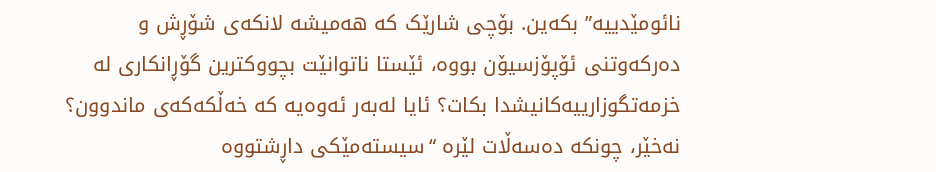نائومێدییە” بکەین. بۆچی شارێک کە هەمیشە لانکەی شۆڕش و دەرکەوتنی ئۆپۆزسیۆن بووە، ئێستا ناتوانێت بچووکترین گۆڕانکاری لە خزمەتگوزارییەکانیشدا بکات؟ ئایا لەبەر ئەوەیە کە خەڵکەکەی ماندوون؟ نەخێر، چونکە دەسەڵات لێرە “سیستەمێکی داڕشتووە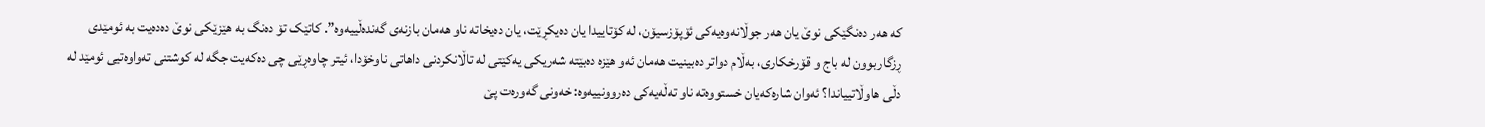کە هەر دەنگێکی نوێ یان هەر جوڵانەوەیەکی ئۆپۆزسیۆن، لە کۆتاییدا یان دەیکڕێت، یان دەیخاتە ناو هەمان بازنەی گەندەڵییەوە”. کاتێک تۆ دەنگ بە هێزێکی نوێ دەدەیت بە ئومێدی ڕزگاربوون لە باج و قۆرخکاری، بەڵام دواتر دەبینیت هەمان ئەو هێزە دەبێتە شەریکی یەکێتی لە تاڵانکردنی داهاتی ناوخۆدا، ئیتر چاوەڕێی چی دەکەیت جگە لە کوشتنی تەواوەتیی ئومێد لە دڵی هاوڵاتییاندا؟ ئەوان شارەکەیان خستووەتە ناو تەڵەیەکی دەروونییەوە: خەونی گەورەت پێ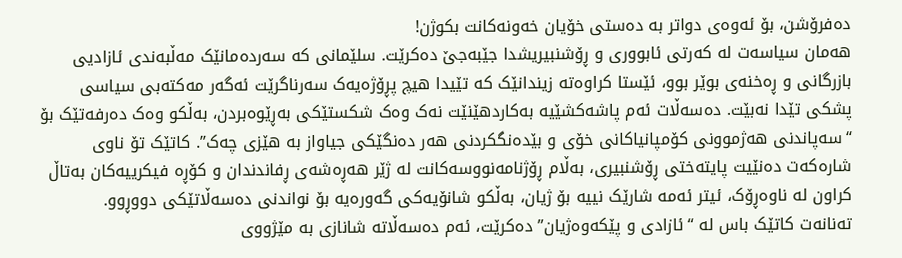دەفرۆشن، بۆ ئەوەی دواتر بە دەستی خۆیان خەونەکانت بکوژن!
هەمان سیاسەت لە کەرتی ئابووری و ڕۆشنبیریشدا جێبەجێ دەکرێت. سلێمانی کە سەردەمانێک مەڵبەندی ئازادیی بازرگانی و ڕەخنەی بوێر بوو، ئێستا کراوەتە زیندانێک کە تێیدا هیچ پڕۆژەیەک سەرناگرێت ئەگەر مەکتەبی سیاسی پشکی تێدا نەبێت. دەسەڵات ئەم پاشەکشێیە بەکاردهێنێت نەک وەک شکستێکی بەڕێوەبردن، بەڵکو وەک دەرفەتێک بۆ “سەپاندنی هەژموونی کۆمپانیاکانی خۆی و بێدەنگکردنی هەر دەنگێکی جیاواز بە هێزی چەک”. کاتێک تۆ ناوی شارەکەت دەنێیت پایتەختی ڕۆشنبیری، بەڵام ڕۆژنامەنووسەکانت لە ژێر هەڕەشەی ڕفاندندان و کۆڕە فیکرییەکان بەتاڵ کراون لە ناوەڕۆک، ئیتر ئەمە شارێک نییە بۆ ژیان، بەڵکو شانۆیەکی گەورەیە بۆ نواندنی دەسەڵاتێکی دووڕوو.
تەنانەت کاتێک باس لە “ئازادی و پێکەوەژیان” دەکرێت، ئەم دەسەڵاتە شانازی بە مێژووی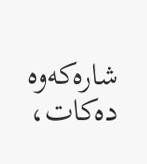شارەکەوە دەکات،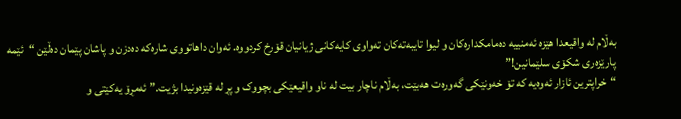بەڵام لە واقیعدا هێزە ئەمنییە دەمامکدارەکان و لیوا تایبەتەکان تەواوی کایەکانی ژیانیان قۆرخ کردووە. ئەوان داهاتووی شارەکە دەدزن و پاشان پێمان دەڵێن “ئێمە پارێزەری شکۆی سلێمانین!”
“خراپترین ئازار ئەوەیە کە تۆ خەونێکی گەورەت هەبێت، بەڵام ناچار بیت لە ناو واقیعێکی بچووک و پڕ لە قێزەونیدا بژیت.” ئەمڕۆ یەکێتی و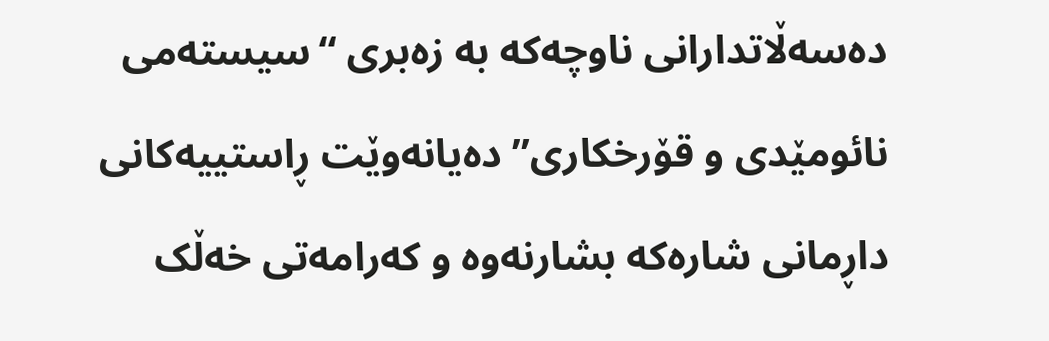دەسەڵاتدارانی ناوچەکە بە زەبری “سیستەمی نائومێدی و قۆرخکاری” دەیانەوێت ڕاستییەکانی داڕمانی شارەکە بشارنەوە و کەرامەتی خەڵک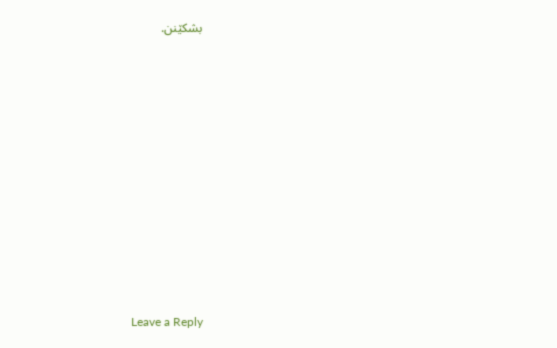بشکێنن.













Leave a Reply